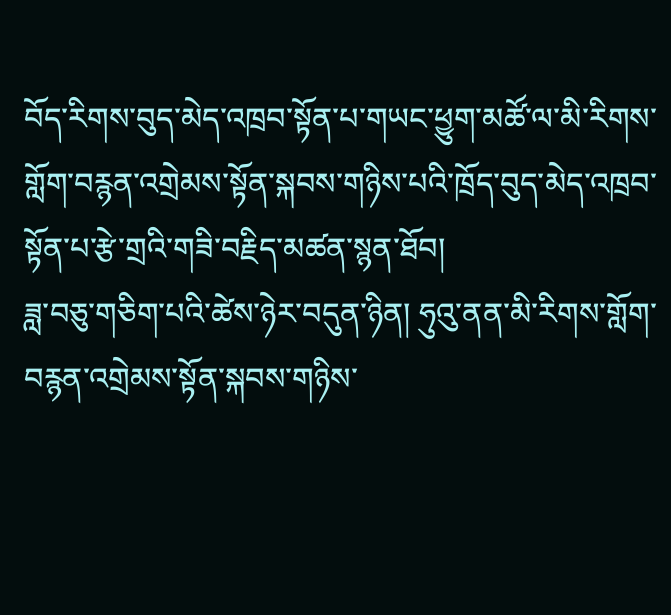བོད་རིགས་བུད་མེད་འཁྲབ་སྟོན་པ་གཡང་ཕྱུག་མཚོ་ལ་མི་རིགས་གློག་བརྙན་འགྲེམས་སྟོན་སྐབས་གཉིས་པའི་ཁྲོད་བུད་མེད་འཁྲབ་སྟོན་པ་རྩེ་གྲའི་གཟི་བརྗིད་མཚན་སྙན་ཐོབ།
ཟླ་བཅུ་གཅིག་པའི་ཚེས་ཉེར་བདུན་ཉིན། ཧུའུ་ནན་མི་རིགས་གློག་བརྙན་འགྲེམས་སྟོན་སྐབས་གཉིས་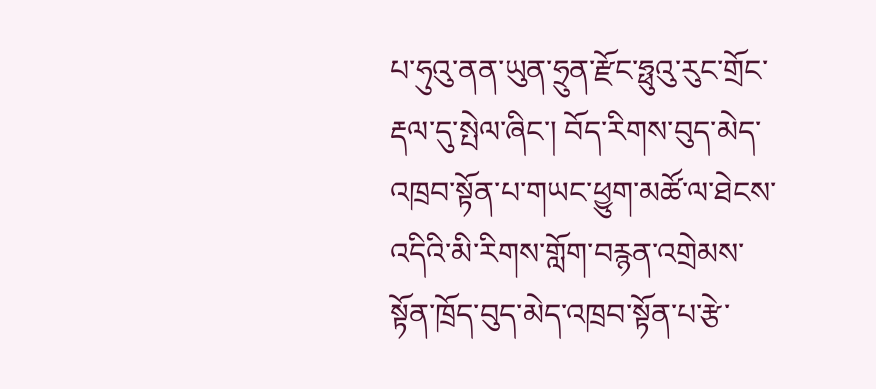པ་ཧུའུ་ནན་ཡུན་ཧྲུན་རྫོང་ཧྥུའུ་རུང་གྲོང་རྡལ་དུ་སྤེལ་ཞིང་། བོད་རིགས་བུད་མེད་འཁྲབ་སྟོན་པ་གཡང་ཕྱུག་མཚོ་ལ་ཐེངས་འདིའི་མི་རིགས་གློག་བརྙན་འགྲེམས་སྟོན་ཁྲོད་བུད་མེད་འཁྲབ་སྟོན་པ་རྩེ་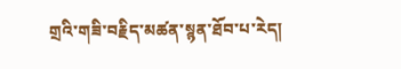གྲའི་གཟི་བརྗིད་མཚན་སྙན་ཐོབ་པ་རེད།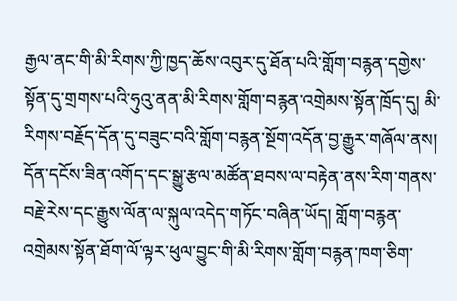རྒྱལ་ནང་གི་མི་རིགས་ཀྱི་ཁྱད་ཆོས་འབུར་དུ་ཐོན་པའི་གློག་བརྙན་དགྱེས་སྟོན་དུ་གྲགས་པའི་ཧུའུ་ནན་མི་རིགས་གློག་བརྙན་འགྲེམས་སྟོན་ཁྲོད་དུ། མི་རིགས་བརྗོད་དོན་དུ་བཟུང་བའི་གློག་བརྙན་སྔོག་འདོན་བྱ་རྒྱུར་གཞོལ་ནས། དོན་དངོས་ཟིན་འགོད་དང་སྒྱུ་རྩལ་མཚོན་ཐབས་ལ་བརྟེན་ནས་རིག་གནས་བརྗེ་རེས་དང་རྒྱུས་ལོན་ལ་སྐུལ་འདེད་གཏོང་བཞིན་ཡོད། གློག་བརྙན་འགྲེམས་སྟོན་ཐོག་ལོ་ལྟར་ཕུལ་བྱུང་གི་མི་རིགས་གློག་བརྙན་ཁག་ཅིག་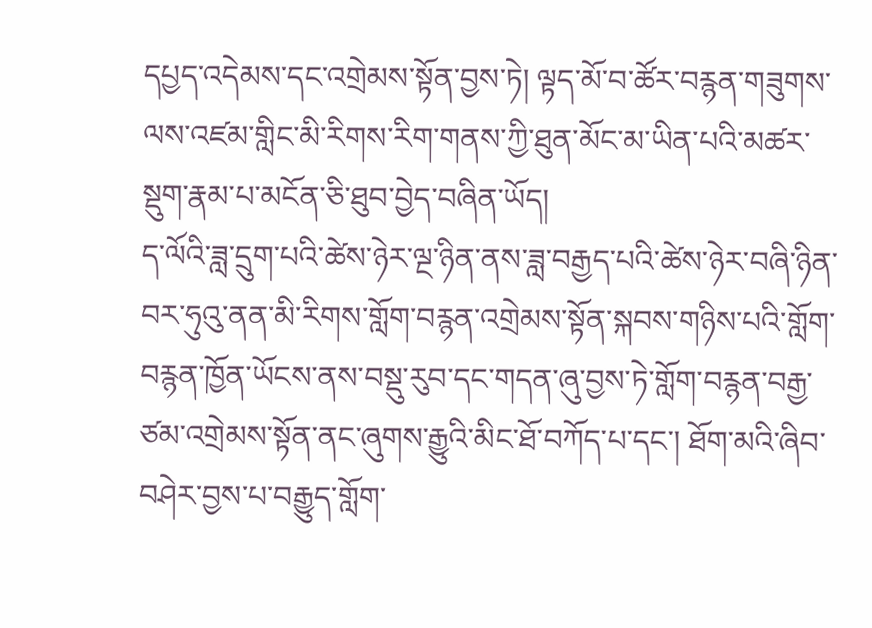དཔྱད་འདེམས་དང་འགྲེམས་སྟོན་བྱས་ཏེ། ལྟད་མོ་བ་ཚོར་བརྙན་གཟུགས་ལས་འཛམ་གླིང་མི་རིགས་རིག་གནས་ཀྱི་ཐུན་མོང་མ་ཡིན་པའི་མཚར་སྡུག་རྣམ་པ་མངོན་ཅི་ཐུབ་བྱེད་བཞིན་ཡོད།
ད་ལོའི་ཟླ་དྲུག་པའི་ཚེས་ཉེར་ལྔ་ཉིན་ནས་ཟླ་བརྒྱད་པའི་ཚེས་ཉེར་བཞི་ཉིན་བར་ཧུའུ་ནན་མི་རིགས་གློག་བརྙན་འགྲེམས་སྟོན་སྐབས་གཉིས་པའི་གློག་བརྙན་ཁྱོན་ཡོངས་ནས་བསྡུ་རུབ་དང་གདན་ཞུ་བྱས་ཏེ་གློག་བརྙན་བརྒྱ་ཙམ་འགྲེམས་སྟོན་ནང་ཞུགས་རྒྱུའི་མིང་ཐོ་བཀོད་པ་དང་། ཐོག་མའི་ཞིབ་བཤེར་བྱས་པ་བརྒྱུད་གློག་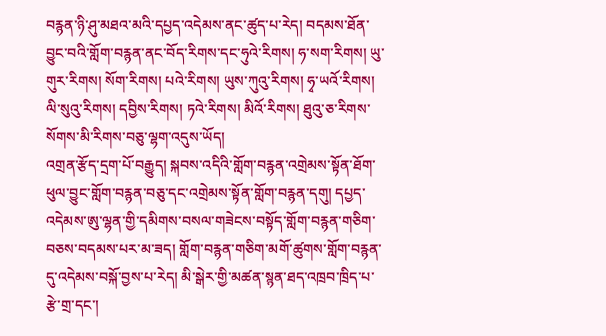བརྙན་ཉི་ཤུ་མཐའ་མའི་དཔྱད་འདེམས་ནང་ཚུད་པ་རེད། བདམས་ཐོན་བྱུང་བའི་གློག་བརྙན་ནང་བོད་རིགས་དང་ཧུའེ་རིགས། ཧ་སག་རིགས། ཡུ་གུར་རིགས། སོག་རིགས། པའེ་རིགས། ཡུས་ཀུའུ་རིགས། ཧྭ་ཡའོ་རིགས། ལི་སུའུ་རིགས། དབྱིས་རིགས། ཏའེ་རིགས། མིའོ་རིགས། ཐུའུ་ཅ་རིགས་སོགས་མི་རིགས་བཅུ་ལྷག་འདུས་ཡོད།
འགྲན་རྩོད་དྲག་པོ་བརྒྱུད། སྐབས་འདིའི་གློག་བརྙན་འགྲེམས་སྟོན་ཐོག་ཕུལ་བྱུང་གློག་བརྙན་བཅུ་དང་འགྲེམས་སྟོན་གློག་བརྙན་དགུ། དཔྱད་འདེམས་ཨུ་ལྷན་གྱི་དམིགས་བསལ་གཟེངས་བསྟོད་གློག་བརྙན་གཅིག་བཅས་བདམས་པར་མ་ཟད། གློག་བརྙན་གཅིག་མགོ་ཚུགས་གློག་བརྙན་དུ་འདེམས་བསྐོ་བྱས་པ་རེད། མི་སྒེར་གྱི་མཚན་སྙན་ཐད་འཁྲབ་ཁྲིད་པ་རྩེ་གྲ་དང་།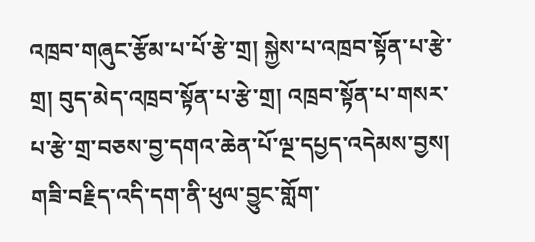འཁྲབ་གཞུང་རྩོམ་པ་པོ་རྩེ་གྲ། སྐྱེས་པ་འཁྲབ་སྟོན་པ་རྩེ་གྲ། བུད་མེད་འཁྲབ་སྟོན་པ་རྩེ་གྲ། འཁྲབ་སྟོན་པ་གསར་པ་རྩེ་གྲ་བཅས་བྱ་དགའ་ཆེན་པོ་ལྔ་དཔྱད་འདེམས་བྱས། གཟི་བརྗིད་འདི་དག་ནི་ཕུལ་བྱུང་གློག་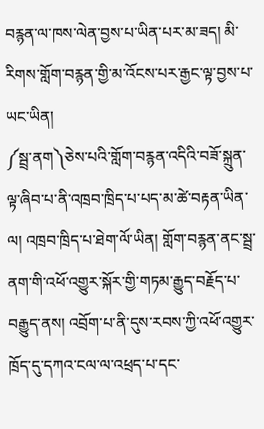བརྙན་ལ་ཁས་ལེན་བྱས་པ་ཡིན་པར་མ་ཟད། མི་རིགས་གློག་བརྙན་གྱི་མ་འོངས་པར་རྒྱང་ལྟ་བྱས་པ་ཡང་ཡིན།
༼སྦྲ་ནག༽ཅེས་པའི་གློག་བརྙན་འདིའི་བཟོ་སྐྲུན་ལྟ་ཞིབ་པ་ནི་འཁྲབ་ཁྲིད་པ་པད་མ་ཚེ་བརྟན་ཡིན་ལ། འཁྲབ་ཁྲིད་པ་ཐེག་ལོ་ཡིན། གློག་བརྙན་ནང་སྦྲ་ནག་གི་འཕོ་འགྱུར་སྐོར་གྱི་གཏམ་རྒྱུད་བརྗོད་པ་བརྒྱུད་ནས། འབྲོག་པ་ནི་དུས་རབས་ཀྱི་འཕོ་འགྱུར་ཁྲོད་དུ་དཀའ་ངལ་ལ་འཕྲད་པ་དང་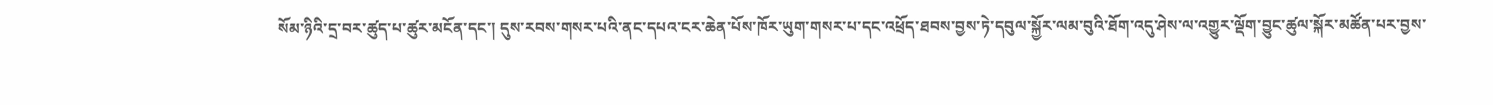སོམ་ཉིའི་དྲ་བར་ཚུད་པ་ཚུར་མངོན་དང་། དུས་རབས་གསར་པའི་ནང་དཔའ་ངར་ཆེན་པོས་ཁོར་ཡུག་གསར་པ་དང་འཕྲོད་ཐབས་བྱས་ཏེ་དབུལ་སྐྱོར་ལམ་བུའི་ཐོག་འདུ་ཤེས་ལ་འགྱུར་ལྡོག་བྱུང་ཚུལ་སྐོར་མཚོན་པར་བྱས་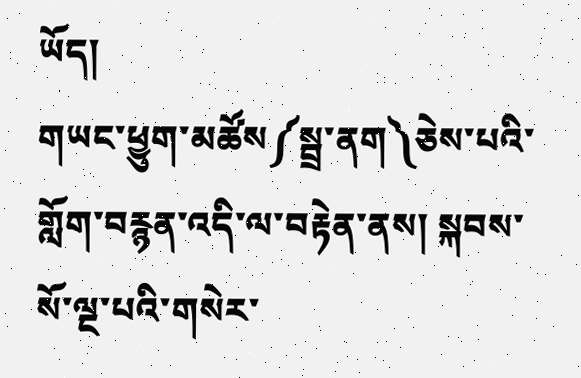ཡོད།
གཡང་ཕྱུག་མཚོས༼སྦྲ་ནག༽ཅེས་པའི་གློག་བརྙན་འདི་ལ་བརྟེན་ནས། སྐབས་སོ་ལྔ་པའི་གསེར་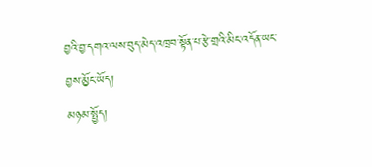བྱའི་བྱ་དགའ་ལས་བུད་མེད་འཁྲབ་སྟོན་པ་རྩེ་གྲའི་མིང་འདོན་ཡང་བྱས་མྱོང་ཡོད།
མཉམ་སྤྱོད།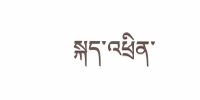སྐད་འཕྲིན་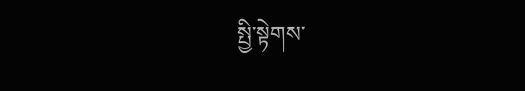སྤྱི་སྟེགས་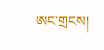ཨང་གྲངས།